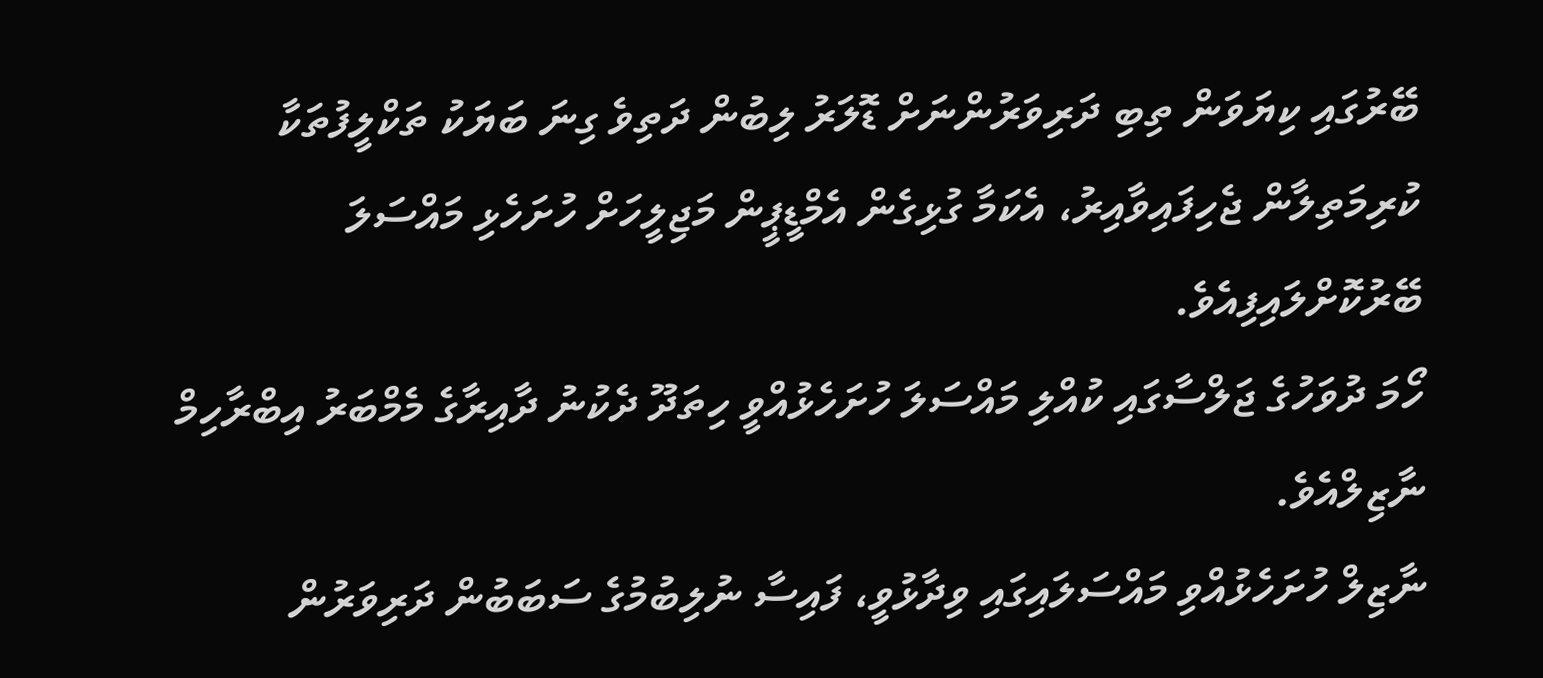ބޭރުގައި ކިޔަވަން ތިބި ދަރިވަރުންނަށް ޑޮލަރު ލިބުން ދަތިވެ ގިނަ ބަޔަކު ތަކްލީފުތަކާ ކުރިމަތިލާން ޖެހިފައިވާއިރު، އެކަމާ ގުޅިގެން އެމްޑީޕީން މަޖިލީހަށް ހުށަހެޅި މައްސަލަ ބޭރުކޮށްލައިފިއެވެ.
ހޯމަ ދުވަހުގެ ޖަލްސާގައި ކުއްލި މައްސަލަ ހުށަހެޅުއްވީ ހިތަދޫ ދެކުނު ދާއިރާގެ މެމްބަރު އިބްރާހިމް ނާޒިލްއެވެ.
ނާޒިލް ހުށަހެޅުއްވި މައްސަލައިގައި ވިދާޅުވީ، ފައިސާ ނުލިބުމުގެ ސަބަބުން ދަރިވަރުން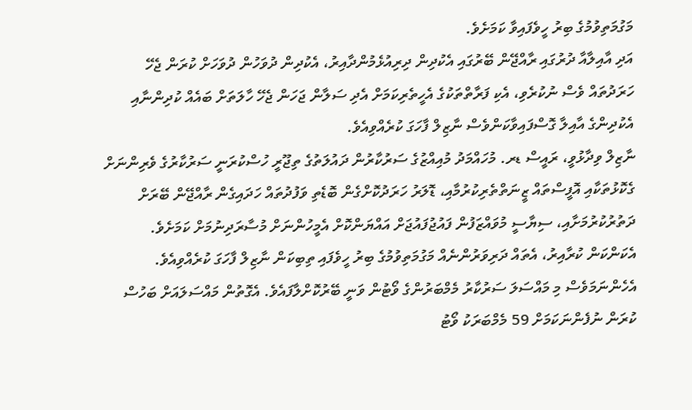މަގުމަތިވުމުގެ ބިރު ހީވެފައިވާ ކަމަށެވެ.
އަދި އާއިލާއާ ދުރުގައި ރާއްޖޭން ބޭރުގައި އެކުދިން ދިރިއުޅެމުންދާއިރު، އެކުދިން ދުވަހުން ދުވަހަށް ކުރަން ޖެހޭ ހަރަދުތައް ވެސް ނުކުރެވި، އެކި ފަރާތްތަކުގެ އެހީތެރިކަމަށް އެދި ސަލާން ޖަހަން ޖެހޭ ހާލަތަށް ބައެއް ކުދިންނާއި އެކުދިންގެ އާއިލާ ގޮސްފައިވާކަންވެސް ނާޒިލް ފާހަގަ ކުރެއްވިއެވެ.
ނާޒިލް ވިދާޅުވީ، ރައީސް ޑރ. މުހައްމަދު މުއިއްޒުގެ ސަރުކާރުން ދައުލަތުގެ ތިޖޫރީ ހުސްކުރަނީ ސަރުކާރުގެ ވެރިންނަށް ގެކޮޅުތަކާއި އޮފީސްތައް ޒީނަތްތެރިކުރުމާއި، ޑޮލަރު ހަރަދުކޮށްގެން ބޮޑެތި ވަފުދުތައް ހަދައިގެން ރާއްޖޭން ބޭރަށް ދަތުރުކުރުމަށާއި، ސިޔާސީ މުވައްޒަފުން ފައުޖުފައުޖަށް އައްޔަންކޮށް އެމީހުންނަށް މުސާރަދިނުމަށް ކަމަށެވެ.
އެކަންކަން ކުރާއިރު، އެތައް ދަރިވަރުންނެއް މަގުމަތިވުމުގެ ބިރު ހީވެފައި ތިބިކަން ނާޒިލް ފާހަގަ ކުރެއްވިއެވެ.
އެހެންނަމަވެސް މި މައްސަލަ ސަރުކާރު މެމްބަރުންގެ ވޯޓުން ވަނީ ބޭރުކޮށްލާފައެވެ. އެގޮތުން މައްސަލައަށް ބަހުސް ކުރަން ނުފެންނަކަމަށް 59 މެމްބަރަކު ވޯޓު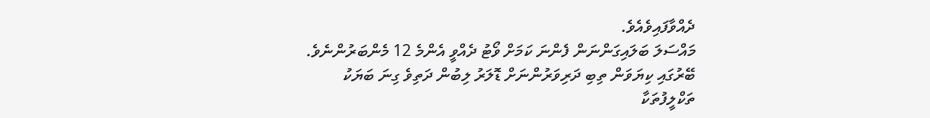ދެއްވާފައިވެއެވެ.
މައްސަލަ ބަލައިގަންނަން ފެންނަ ކަމަށް ވޯޓު ދެއްވީ އެންމެ 12 މެންބަރުންނެވެ.
ބޭރުގައި ކިޔަވަން ތިބި ދަރިވަރުންނަށް ޑޮލަރު ލިބުން ދަތިވެ ގިނަ ބަޔަކު ތަކްލީފުތަކާ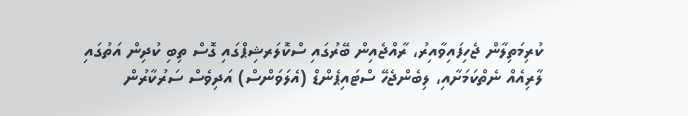ކުރިމަތިލާން ޖެހިފައިވާއިރު، ރާއްޖެއިން ބޭރުގައި ސްކޮލަރޝިޕްގައި ގޮސް ތިބި ކުދިން އަތުގައި ލާރިއެއް ނެތްކަމަށާއި، ލިބެންޖެހޭ ސްޓައިޕެންޑް (އެލަވަންސް) އަދިވެސް ސަރުކާރުން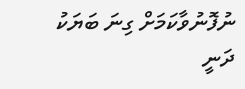ނުފޮނުވާކަމަށް ގިނަ ބަޔަކު ދަނީ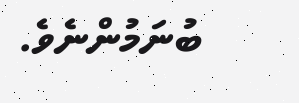ބުނަމުންނެވެ.